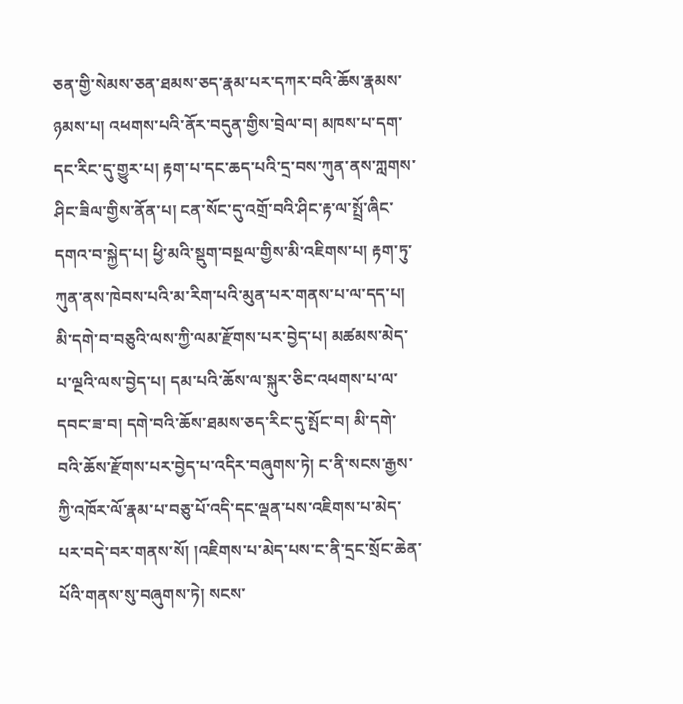ཅན་གྱི་སེམས་ཅན་ཐམས་ཅད་རྣམ་པར་དཀར་བའི་ཆོས་རྣམས་ཉམས་པ། འཕགས་པའི་ནོར་བདུན་གྱིས་བྲེལ་བ། མཁས་པ་དག་དང་རིང་དུ་གྱུར་པ། རྟག་པ་དང་ཆད་པའི་དྲ་བས་ཀུན་ནས་ཀླགས་ཤིང་ཟིལ་གྱིས་ནོན་པ། ངན་སོང་དུ་འགྲོ་བའི་ཤིང་རྟ་ལ་སྤྲོ་ཞིང་དགའ་བ་སྐྱེད་པ། ཕྱི་མའི་སྡུག་བསྔལ་གྱིས་མི་འཇིགས་པ། རྟག་ཏུ་ཀུན་ནས་ཁེབས་པའི་མ་རིག་པའི་མུན་པར་གནས་པ་ལ་དད་པ། མི་དགེ་བ་བཅུའི་ལས་ཀྱི་ལམ་རྫོགས་པར་བྱེད་པ། མཚམས་མེད་པ་ལྔའི་ལས་བྱེད་པ། དམ་པའི་ཆོས་ལ་སྐུར་ཅིང་འཕགས་པ་ལ་དབང་ཟ་བ། དགེ་བའི་ཆོས་ཐམས་ཅད་རིང་དུ་སྤོང་བ། མི་དགེ་བའི་ཆོས་རྫོགས་པར་བྱེད་པ་འདིར་བཞུགས་ཏེ། ང་ནི་སངས་རྒྱས་ཀྱི་འཁོར་ལོ་རྣམ་པ་བཅུ་པོ་འདི་དང་ལྡན་པས་འཇིགས་པ་མེད་པར་བདེ་བར་གནས་སོ། །འཇིགས་པ་མེད་པས་ང་ནི་དྲང་སྲོང་ཆེན་པོའི་གནས་སུ་བཞུགས་ཏེ། སངས་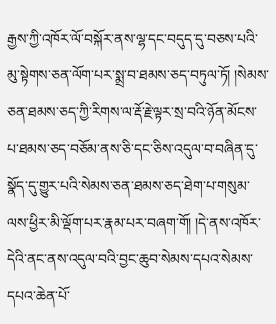རྒྱས་ཀྱི་འཁོར་ལོ་བསྐོར་ནས་ལྷ་དང་བདུད་དུ་བཅས་པའི་མུ་སྟེགས་ཅན་ལོག་པར་སྨྲ་བ་ཐམས་ཅད་བཏུལ་ཏོ། །སེམས་ཅན་ཐམས་ཅད་ཀྱི་རིགས་ལ་རྡོ་རྗེ་ལྟར་སྲ་བའི་ཉོན་མོངས་པ་ཐམས་ཅད་བཅོམ་ནས་ཅི་དང་ཅིས་འདུལ་བ་བཞིན་དུ་སྣོད་དུ་གྱུར་པའི་སེམས་ཅན་ཐམས་ཅད་ཐེག་པ་གསུམ་ལས་ཕྱིར་མི་ལྡོག་པར་རྣམ་པར་བཞག་གོ། །དེ་ནས་འཁོར་དེའི་ནང་ནས་འདུལ་བའི་བྱང་ཆུབ་སེམས་དཔའ་སེམས་དཔའ་ཆེན་པོ་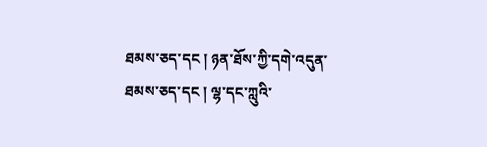ཐམས་ཅད་དང ། ཉན་ཐོས་ཀྱི་དགེ་འདུན་ཐམས་ཅད་དང ། ལྷ་དང་ཀླུའི་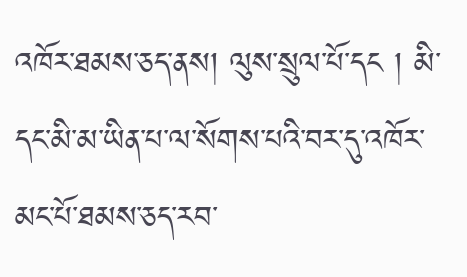འཁོར་ཐམས་ཅད་ནས། ལུས་སྲུལ་པོ་དང ། མི་དང་མི་མ་ཡིན་པ་ལ་སོགས་པའི་བར་དུ་འཁོར་མང་པོ་ཐམས་ཅད་རབ་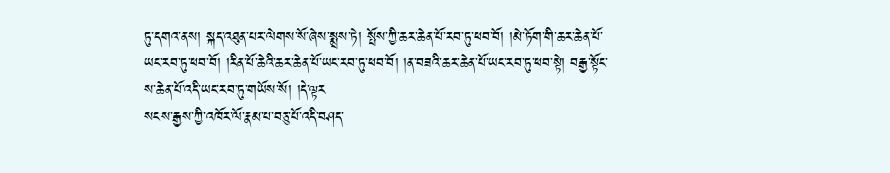ཏུ་དགའ་ནས། སྐད་འཐུན་པར་ལེགས་སོ་ཞེས་སྨྲས་ཏེ། སྤོས་ཀྱི་ཆར་ཆེན་པོ་རབ་ཏུ་ཕབ་བོ། །མེ་ཏོག་གི་ཆར་ཆེན་པོ་ཡང་རབ་ཏུ་ཕབ་བོ། །རིན་པོ་ཆེའི་ཆར་ཆེན་པོ་ཡང་རབ་ཏུ་ཕབ་བོ། །ན་བཟའི་ཆར་ཆེན་པོ་ཡང་རབ་ཏུ་ཕབ་སྟེ། བརྒྱ་སྟོང་ས་ཆེན་པོ་འདི་ཡང་རབ་ཏུ་གཡོས་སོ། །དེ་ལྟར
སངས་རྒྱས་ཀྱི་འཁོར་ལོ་རྣམ་པ་བཅུ་པོ་འདི་བཤད་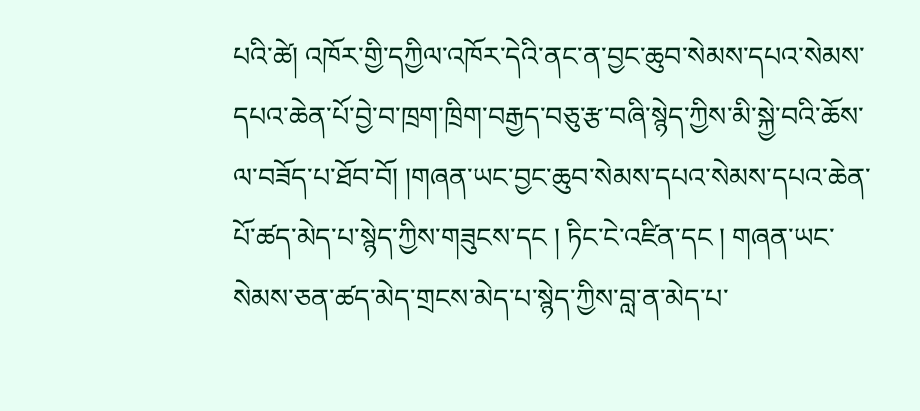པའི་ཚེ། འཁོར་གྱི་དཀྱིལ་འཁོར་དེའི་ནང་ན་བྱང་ཆུབ་སེམས་དཔའ་སེམས་དཔའ་ཆེན་པོ་བྱེ་བ་ཁྲག་ཁྲིག་བརྒྱད་བཅུ་རྩ་བཞི་སྙེད་ཀྱིས་མི་སྐྱེ་བའི་ཆོས་ལ་བཟོད་པ་ཐོབ་བོ། །གཞན་ཡང་བྱང་ཆུབ་སེམས་དཔའ་སེམས་དཔའ་ཆེན་པོ་ཚད་མེད་པ་སྙེད་ཀྱིས་གཟུངས་དང ། ཏིང་ངེ་འཛིན་དང ། གཞན་ཡང་སེམས་ཅན་ཚད་མེད་གྲངས་མེད་པ་སྙེད་ཀྱིས་བླ་ན་མེད་པ་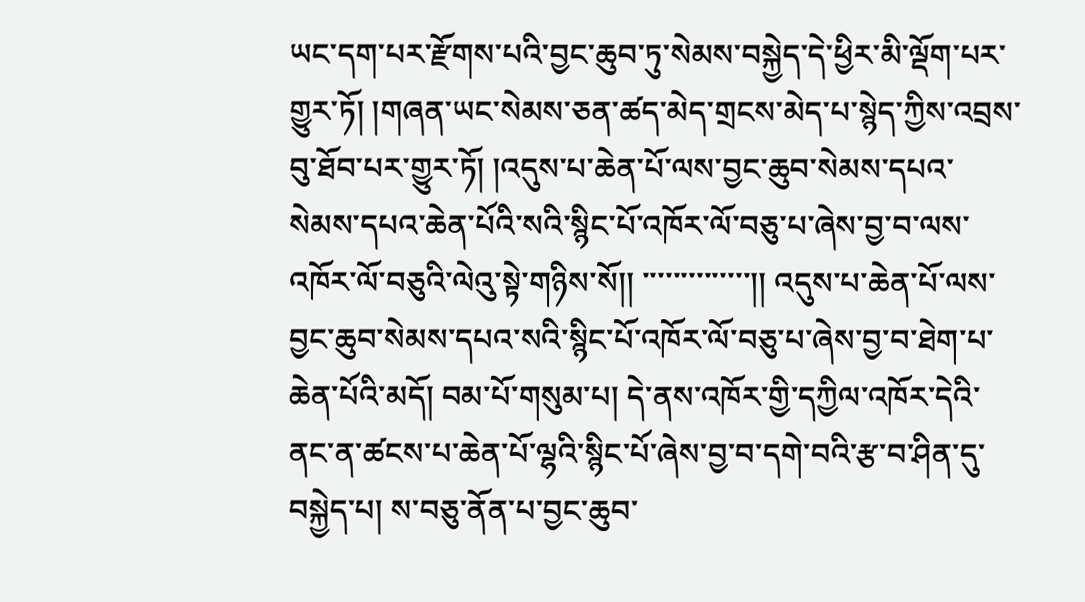ཡང་དག་པར་རྫོགས་པའི་བྱང་ཆུབ་ཏུ་སེམས་བསྐྱེད་དེ་ཕྱིར་མི་ལྡོག་པར་གྱུར་ཏོ། །གཞན་ཡང་སེམས་ཅན་ཚད་མེད་གྲངས་མེད་པ་སྙེད་ཀྱིས་འབྲས་བུ་ཐོབ་པར་གྱུར་ཏོ། །འདུས་པ་ཆེན་པོ་ལས་བྱང་ཆུབ་སེམས་དཔའ་སེམས་དཔའ་ཆེན་པོའི་སའི་སྙིང་པོ་འཁོར་ལོ་བཅུ་པ་ཞེས་བྱ་བ་ལས་འཁོར་ལོ་བཅུའི་ལེའུ་སྟེ་གཉིས་སོ།། ་་་་་་་་་་་་་་།། འདུས་པ་ཆེན་པོ་ལས་བྱང་ཆུབ་སེམས་དཔའ་སའི་སྙིང་པོ་འཁོར་ལོ་བཅུ་པ་ཞེས་བྱ་བ་ཐེག་པ་ཆེན་པོའི་མདོ། བམ་པོ་གསུམ་པ། དེ་ནས་འཁོར་གྱི་དཀྱིལ་འཁོར་དེའི་ནང་ན་ཚངས་པ་ཆེན་པོ་ལྷའི་སྙིང་པོ་ཞེས་བྱ་བ་དགེ་བའི་རྩ་བ་ཤིན་དུ་བསྐྱེད་པ། ས་བཅུ་ནོན་པ་བྱང་ཆུབ་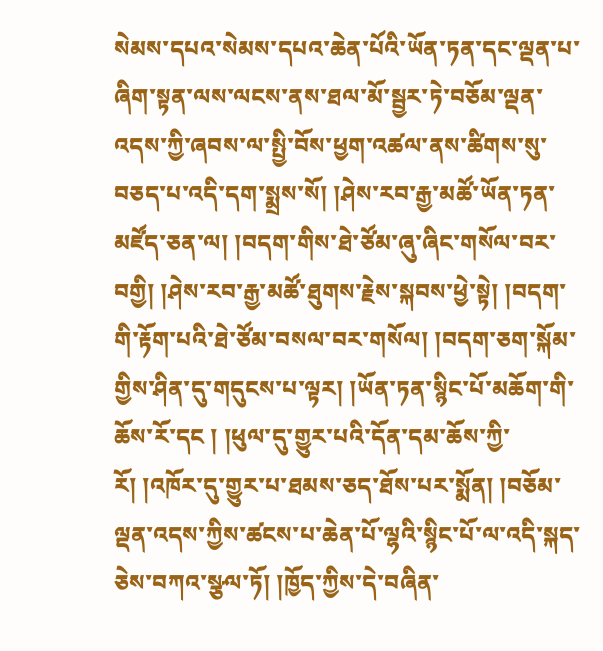སེམས་དཔའ་སེམས་དཔའ་ཆེན་པོའི་ཡོན་ཏན་དང་ལྡན་པ་ཞིག་སྟན་ལས་ལངས་ནས་ཐལ་མོ་སྦྱར་ཏེ་བཅོམ་ལྡན་འདས་ཀྱི་ཞབས་ལ་སྤྱི་བོས་ཕྱག་འཚལ་ནས་ཚིགས་སུ་བཅད་པ་འདི་དག་སྨྲས་སོ། །ཤེས་རབ་རྒྱ་མཚོ་ཡོན་ཏན་མཛོད་ཅན་ལ། །བདག་གིས་ཐེ་ཙོམ་ཞུ་ཞིང་གསོལ་བར་བགྱི། །ཤེས་རབ་རྒྱ་མཚོ་ཐུགས་རྗེས་སྐབས་ཕྱེ་སྟེ། །བདག་གི་རྟོག་པའི་ཐེ་ཙོམ་བསལ་བར་གསོལ། །བདག་ཅག་སྐོམ་གྱིས་ཤིན་དུ་གདུངས་པ་ལྟར། །ཡོན་ཏན་སྙིང་པོ་མཆོག་གི་ཆོས་རོ་དང ། །ཕུལ་དུ་གྱུར་པའི་དོན་དམ་ཆོས་ཀྱི་རོ། །འཁོར་དུ་གྱུར་པ་ཐམས་ཅད་ཐོས་པར་སྨོན། །བཅོམ་ལྡན་འདས་ཀྱིས་ཚངས་པ་ཆེན་པོ་ལྷའི་སྙིང་པོ་ལ་འདི་སྐད་ཅེས་བཀའ་སྩལ་ཏོ། །ཁྱོད་ཀྱིས་དེ་བཞིན་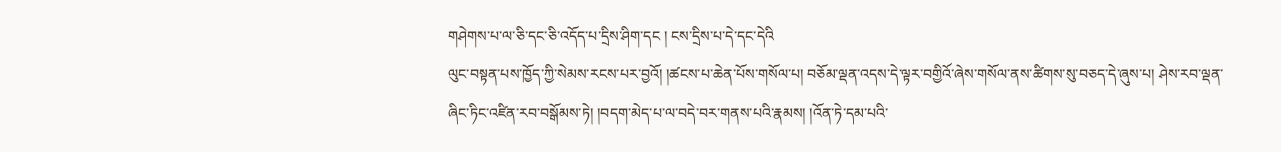གཤེགས་པ་ལ་ཅི་དང་ཅི་འདོད་པ་དྲིས་ཤིག་དང ། ངས་དྲིས་པ་དེ་དང་དེའི
ལུང་བསྟན་པས་ཁྱོད་ཀྱི་སེམས་རངས་པར་བྱའོ། །ཚངས་པ་ཆེན་པོས་གསོལ་པ། བཅོམ་ལྡན་འདས་དེ་ལྟར་བགྱིའོ་ཞེས་གསོལ་ནས་ཚིགས་སུ་བཅད་དེ་ཞུས་པ། ཤེས་རབ་ལྡན་ཞིང་ཏིང་འཛིན་རབ་བསྒོམས་ཏེ། །བདག་མེད་པ་ལ་བདེ་བར་གནས་པའི་རྣམས། །འོན་ཏེ་དམ་པའི་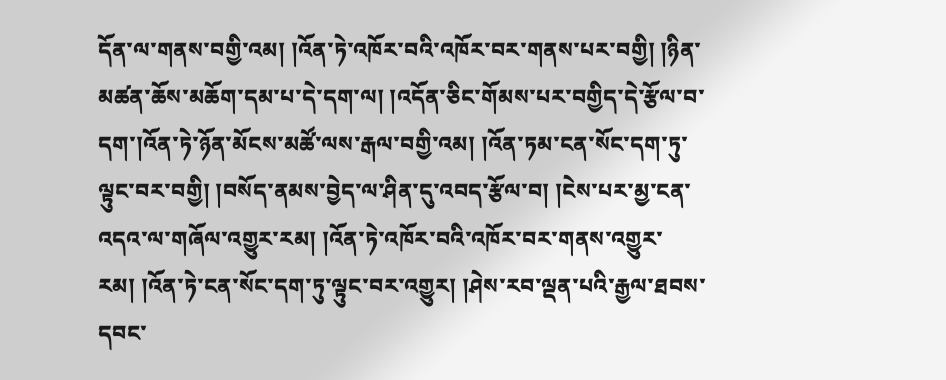དོན་ལ་གནས་བགྱི་འམ། །འོན་ཏེ་འཁོར་བའི་འཁོར་བར་གནས་པར་བགྱི། །ཉིན་མཚན་ཆོས་མཆོག་དམ་པ་དེ་དག་ལ། །འདོན་ཅིང་གོམས་པར་བགྱིད་དེ་རྩོལ་བ་དག་།འོན་ཏེ་ཉོན་མོངས་མཚོ་ལས་རྒལ་བགྱི་འམ། །འོན་ཏམ་ངན་སོང་དག་ཏུ་ལྟུང་བར་བགྱི། །བསོད་ནམས་བྱེད་ལ་ཤིན་དུ་འབད་རྩོལ་བ། །ངེས་པར་མྱ་ངན་འདའ་ལ་གཞོལ་འགྱུར་རམ། །འོན་ཏེ་འཁོར་བའི་འཁོར་བར་གནས་འགྱུར་རམ། །འོན་ཏེ་ངན་སོང་དག་ཏུ་ལྟུང་བར་འགྱུར། །ཤེས་རབ་ལྡན་པའི་རྒྱལ་ཐབས་དབང་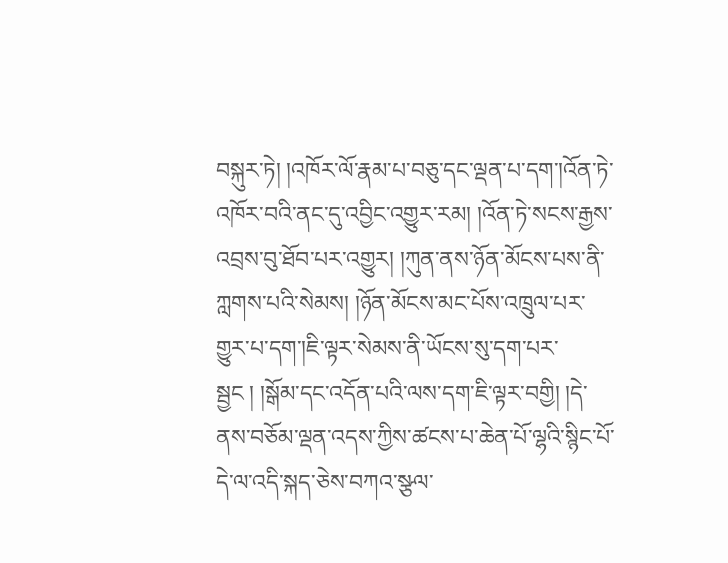བསྐུར་ཏེ། །འཁོར་ལོ་རྣམ་པ་བཅུ་དང་ལྡན་པ་དག་།འོན་ཏེ་འཁོར་བའི་ནང་དུ་འབྱིང་འགྱུར་རམ། །འོན་ཏེ་སངས་རྒྱས་འབྲས་བུ་ཐོབ་པར་འགྱུར། །ཀུན་ནས་ཉོན་མོངས་པས་ནི་ཀླགས་པའི་སེམས། །ཉོན་མོངས་མང་པོས་འཁྲུལ་པར་གྱུར་པ་དག་།ཇི་ལྟར་སེམས་ནི་ཡོངས་སུ་དག་པར་སྦྱང ། །སྒོམ་དང་འདོན་པའི་ལས་དག་ཇི་ལྟར་བགྱི། །དེ་ནས་བཅོམ་ལྡན་འདས་ཀྱིས་ཚངས་པ་ཆེན་པོ་ལྷའི་སྙིང་པོ་དེ་ལ་འདི་སྐད་ཅེས་བཀའ་སྩལ་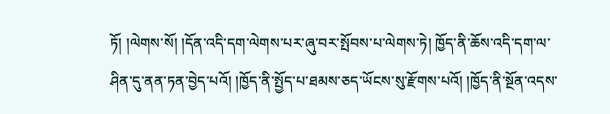ཏོ། །ལེགས་སོ། །དོན་འདི་དག་ལེགས་པར་ཞུ་བར་སྤོབས་པ་ལེགས་ཏེ། ཁྱོད་ནི་ཆོས་འདི་དག་ལ་ཤིན་དུ་ནན་ཏན་བྱེད་པའོ། །ཁྱོད་ནི་སྤྱོད་པ་ཐམས་ཅད་ཡོངས་སུ་རྫོགས་པའོ། །ཁྱོད་ནི་སྔོན་འདས་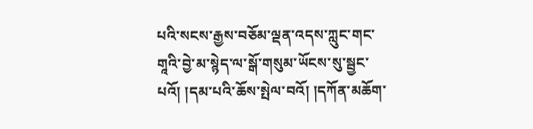པའི་སངས་རྒྱས་བཅོམ་ལྡན་འདས་ཀླུང་གང་གཱའི་བྱེ་མ་སྙེད་ལ་སྒོ་གསུམ་ཡོངས་སུ་སྦྱང་པའོ། །དམ་པའི་ཆོས་སྤེལ་བའོ། །དཀོན་མཆོག་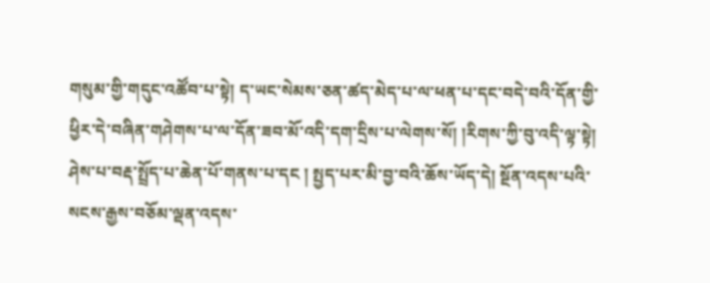གསུམ་གྱི་གདུང་འཚོབ་པ་སྟེ། ད་ཡང་སེམས་ཅན་ཚད་མེད་པ་ལ་ཕན་པ་དང་བདེ་བའི་དོན་གྱི་ཕྱིར་དེ་བཞིན་གཤེགས་པ་ལ་དོན་ཟབ་མོ་འདི་དག་དྲིས་པ་ལེགས་སོ། །རིགས་ཀྱི་བུ་འདི་ལྟ་སྟེ།
ཤེས་པ་བརྡ་སྤྲོད་པ་ཆེན་པོ་གནས་པ་དང ། སྤྱད་པར་མི་བྱ་བའི་ཆོས་ཡོད་དེ། སྔོན་འདས་པའི་སངས་རྒྱས་བཅོམ་ལྡན་འདས་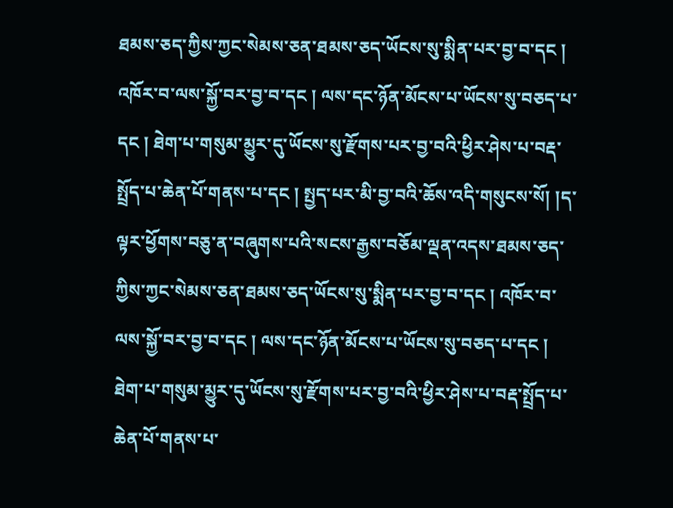ཐམས་ཅད་ཀྱིས་ཀྱང་སེམས་ཅན་ཐམས་ཅད་ཡོངས་སུ་སྨིན་པར་བྱ་བ་དང ། འཁོར་བ་ལས་སྐྱོ་བར་བྱ་བ་དང ། ལས་དང་ཉོན་མོངས་པ་ཡོངས་སུ་བཅད་པ་དང ། ཐེག་པ་གསུམ་མྱུར་དུ་ཡོངས་སུ་རྫོགས་པར་བྱ་བའི་ཕྱིར་ཤེས་པ་བརྡ་སྤྲོད་པ་ཆེན་པོ་གནས་པ་དང ། སྤྱད་པར་མི་བྱ་བའི་ཆོས་འདི་གསུངས་སོ། །ད་ལྟར་ཕྱོགས་བཅུ་ན་བཞུགས་པའི་སངས་རྒྱས་བཅོམ་ལྡན་འདས་ཐམས་ཅད་ཀྱིས་ཀྱང་སེམས་ཅན་ཐམས་ཅད་ཡོངས་སུ་སྨིན་པར་བྱ་བ་དང ། འཁོར་བ་ལས་སྐྱོ་བར་བྱ་བ་དང ། ལས་དང་ཉོན་མོངས་པ་ཡོངས་སུ་བཅད་པ་དང ། ཐེག་པ་གསུམ་མྱུར་དུ་ཡོངས་སུ་རྫོགས་པར་བྱ་བའི་ཕྱིར་ཤེས་པ་བརྡ་སྤྲོད་པ་ཆེན་པོ་གནས་པ་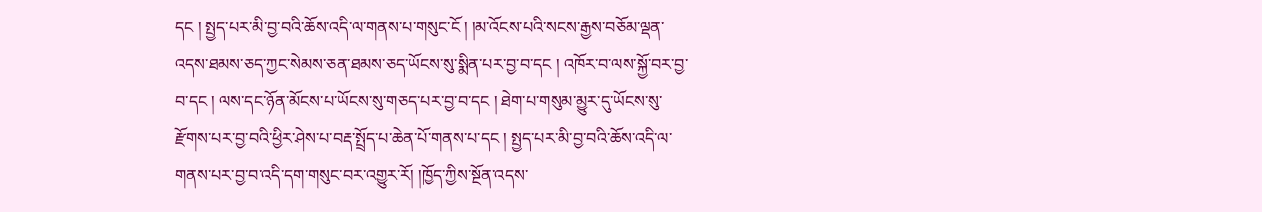དང ། སྤྱད་པར་མི་བྱ་བའི་ཆོས་འདི་ལ་གནས་པ་གསུང་ངོ ། །མ་འོངས་པའི་སངས་རྒྱས་བཅོམ་ལྡན་འདས་ཐམས་ཅད་ཀྱང་སེམས་ཅན་ཐམས་ཅད་ཡོངས་སུ་སྨིན་པར་བྱ་བ་དང ། འཁོར་བ་ལས་སྐྱོ་བར་བྱ་བ་དང ། ལས་དང་ཉོན་མོངས་པ་ཡོངས་སུ་གཅད་པར་བྱ་བ་དང ། ཐེག་པ་གསུམ་མྱུར་དུ་ཡོངས་སུ་རྫོགས་པར་བྱ་བའི་ཕྱིར་ཤེས་པ་བརྡ་སྤྲོད་པ་ཆེན་པོ་གནས་པ་དང ། སྤྱད་པར་མི་བྱ་བའི་ཆོས་འདི་ལ་གནས་པར་བྱ་བ་འདི་དག་གསུང་བར་འགྱུར་རོ། །ཁྱོད་ཀྱིས་སྔོན་འདས་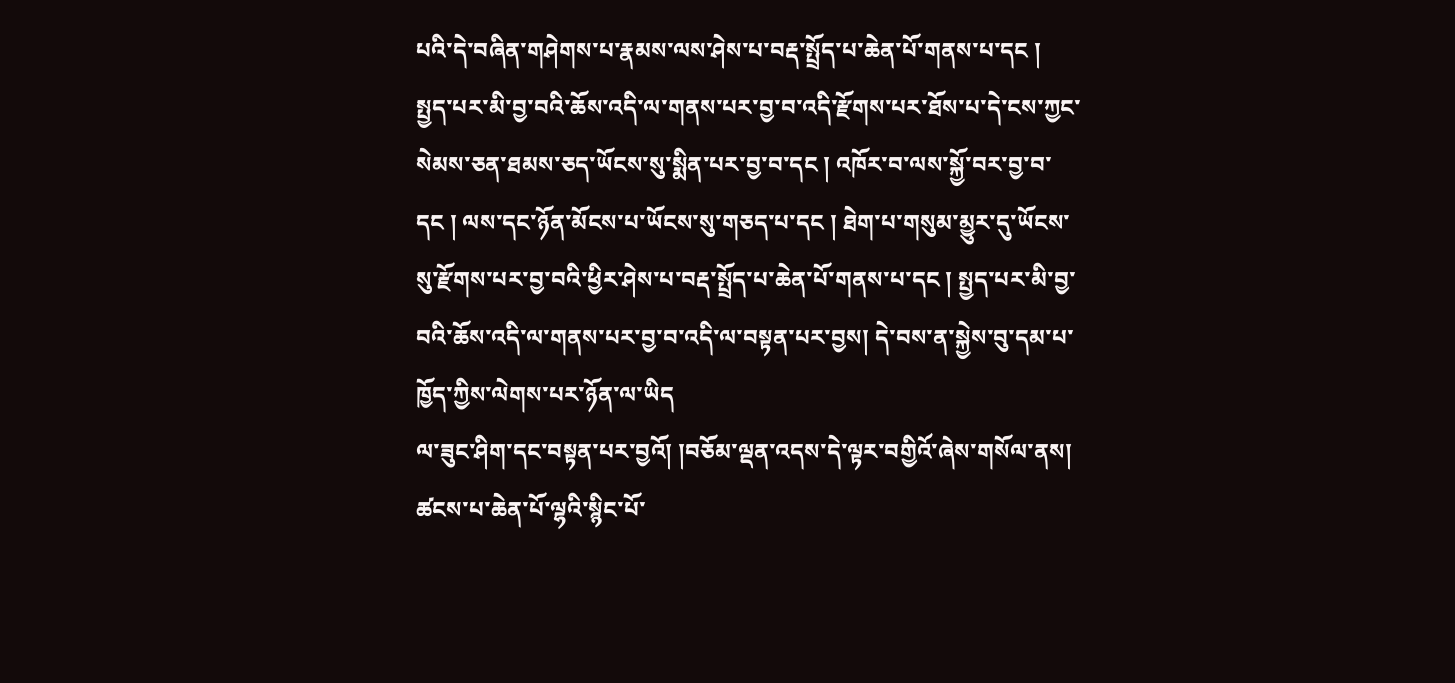པའི་དེ་བཞིན་གཤེགས་པ་རྣམས་ལས་ཤེས་པ་བརྡ་སྤྲོད་པ་ཆེན་པོ་གནས་པ་དང ། སྤྱད་པར་མི་བྱ་བའི་ཆོས་འདི་ལ་གནས་པར་བྱ་བ་འདི་རྫོགས་པར་ཐོས་པ་དེ་ངས་ཀྱང་སེམས་ཅན་ཐམས་ཅད་ཡོངས་སུ་སྨིན་པར་བྱ་བ་དང ། འཁོར་བ་ལས་སྐྱོ་བར་བྱ་བ་དང ། ལས་དང་ཉོན་མོངས་པ་ཡོངས་སུ་གཅད་པ་དང ། ཐེག་པ་གསུམ་མྱུར་དུ་ཡོངས་སུ་རྫོགས་པར་བྱ་བའི་ཕྱིར་ཤེས་པ་བརྡ་སྤྲོད་པ་ཆེན་པོ་གནས་པ་དང ། སྤྱད་པར་མི་བྱ་བའི་ཆོས་འདི་ལ་གནས་པར་བྱ་བ་འདི་ལ་བསྟན་པར་བྱས། དེ་བས་ན་སྐྱེས་བུ་དམ་པ་ཁྱོད་ཀྱིས་ལེགས་པར་ཉོན་ལ་ཡིད
ལ་ཟུང་ཤིག་དང་བསྟན་པར་བྱའོ། །བཅོམ་ལྡན་འདས་དེ་ལྟར་བགྱིའོ་ཞེས་གསོལ་ནས། ཚངས་པ་ཆེན་པོ་ལྷའི་སྙིང་པོ་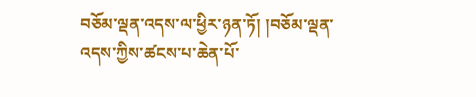བཅོམ་ལྡན་འདས་ལ་ཕྱིར་ཉན་ཏོ། །བཅོམ་ལྡན་འདས་ཀྱིས་ཚངས་པ་ཆེན་པོ་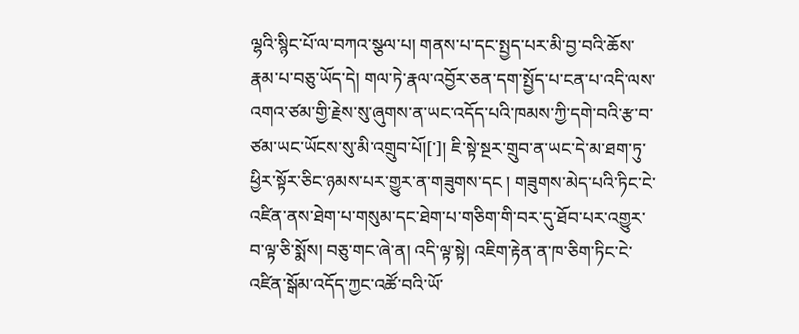ལྷའི་སྙིང་པོ་ལ་བཀའ་སྩལ་པ། གནས་པ་དང་སྤྱད་པར་མི་བྱ་བའི་ཆོས་རྣམ་པ་བཅུ་ཡོད་དེ། གལ་ཏེ་རྣལ་འབྱོར་ཅན་དག་སྤྱོད་པ་ངན་པ་འདི་ལས་འགའ་ཙམ་གྱི་རྗེས་སུ་ཞུགས་ན་ཡང་འདོད་པའི་ཁམས་ཀྱི་དགེ་བའི་རྩ་བ་ཙམ་ཡང་ཡོངས་སུ་མི་འགྲུབ་པོ།[་]། ཇི་སྟེ་སྔར་གྲུབ་ན་ཡང་དེ་མ་ཐག་ཏུ་ཕྱིར་སྟོར་ཅིང་ཉམས་པར་གྱུར་ན་གཟུགས་དང ། གཟུགས་མེད་པའི་ཏིང་ངེ་འཛིན་ནས་ཐེག་པ་གསུམ་དང་ཐེག་པ་གཅིག་གི་བར་དུ་ཐོབ་པར་འགྱུར་བ་ལྟ་ཅི་སྨོས། བཅུ་གང་ཞེ་ན། འདི་ལྟ་སྟེ། འཇིག་རྟེན་ན་ཁ་ཅིག་ཏིང་ངེ་འཛིན་སྒོམ་འདོད་ཀྱང་འཚོ་བའི་ཡོ་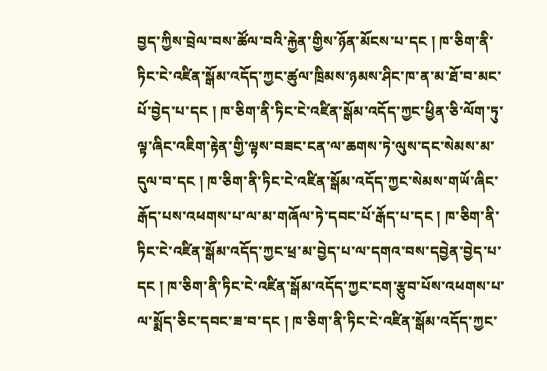བྱད་ཀྱིས་བྲེལ་བས་ཚོལ་བའི་རྐྱེན་གྱིས་ཉོན་མོངས་པ་དང ། ཁ་ཅིག་ནི་ཏིང་ངེ་འཛིན་སྒོམ་འདོད་ཀྱང་ཚུལ་ཁྲིམས་ཉམས་ཤིང་ཁ་ན་མ་ཐོ་བ་མང་པོ་བྱེད་པ་དང ། ཁ་ཅིག་ནི་ཏིང་ངེ་འཛིན་སྒོམ་འདོད་ཀྱང་ཕྱིན་ཅི་ལོག་ཏུ་ལྟ་ཞིང་འཇིག་རྟེན་གྱི་ལྟས་བཟང་ངན་ལ་ཆགས་ཏེ་ལུས་དང་སེམས་མ་དུལ་བ་དང ། ཁ་ཅིག་ནི་ཏིང་ངེ་འཛིན་སྒོམ་འདོད་ཀྱང་སེམས་གཡོ་ཞིང་རྒོད་པས་འཕགས་པ་ལ་མ་གཞོལ་ཏེ་དབང་པོ་རྒོད་པ་དང ། ཁ་ཅིག་ནི་ཏིང་ངེ་འཛིན་སྒོམ་འདོད་ཀྱང་ཕྲ་མ་བྱེད་པ་ལ་དགའ་བས་དབྱེན་བྱེད་པ་དང ། ཁ་ཅིག་ནི་ཏིང་ངེ་འཛིན་སྒོམ་འདོད་ཀྱང་ངག་རྩུབ་པོས་འཕགས་པ་ལ་སྨོད་ཅིང་དབང་ཟ་བ་དང ། ཁ་ཅིག་ནི་ཏིང་ངེ་འཛིན་སྒོམ་འདོད་ཀྱང་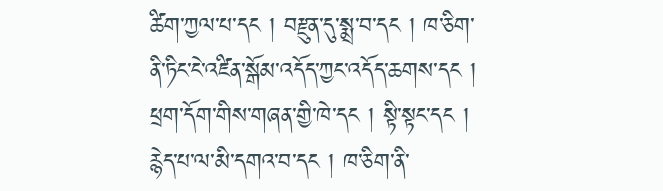ཚིག་ཀྱལ་པ་དང ། བརྫུན་དུ་སྨྲ་བ་དང ། ཁ་ཅིག་ནི་ཏིང་ངེ་འཛིན་སྒོམ་འདོད་ཀྱང་འདོད་ཆགས་དང ། ཕྲག་དོག་གིས་གཞན་གྱི་ཁེ་དང ། སྟི་སྟང་དང ། རྙེད་པ་ལ་མི་དགའ་བ་དང ། ཁ་ཅིག་ནི་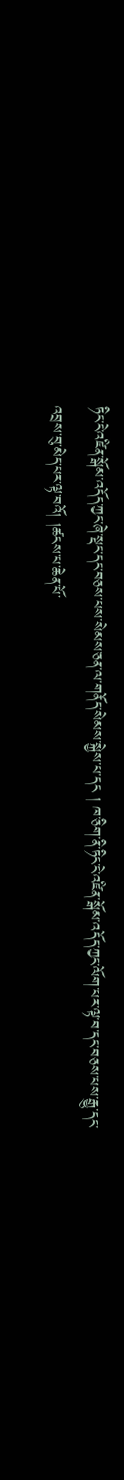ཏིང་ངེ་འཛིན་སྒོམ་འདོད་ཀྱང་ཞེ་སྡང་དང་བཅས་པས་སེམས་ཅན་ལ་གནོད་སེམས་སྐྱེས་པ་དང ། ཁ་ཅིག་ནི་ཏིང་ངེ་འཛིན་སྒོམ་འདོད་ཀྱང་ལོག་པར་ལྟ་བ་དང་བཅས་པས་རྒྱུ་དང་འབྲས་བུ་མེད་པར་ལྟ་བའོ། །ཚངས་པ་ཆེན་པོ་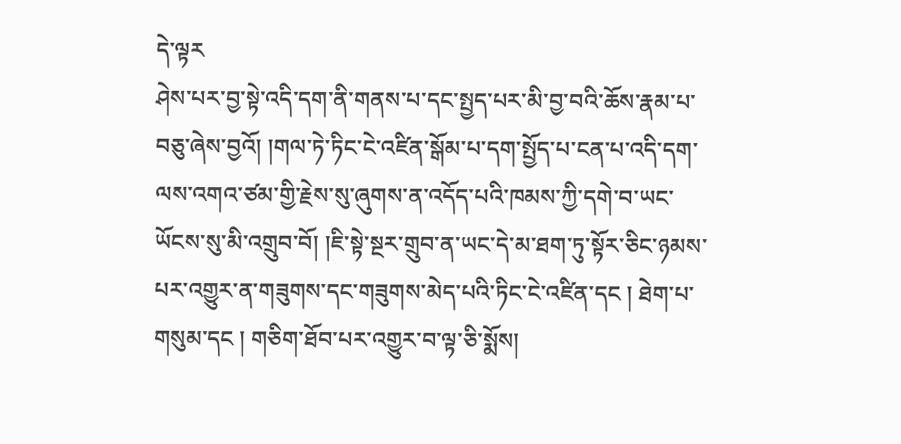དེ་ལྟར
ཤེས་པར་བྱ་སྟེ་འདི་དག་ནི་གནས་པ་དང་སྤྱད་པར་མི་བྱ་བའི་ཆོས་རྣམ་པ་བཅུ་ཞེས་བྱའོ། །གལ་ཏེ་ཏིང་ངེ་འཛིན་སྒོམ་པ་དག་སྤྱོད་པ་ངན་པ་འདི་དག་ལས་འགའ་ཙམ་གྱི་རྗེས་སུ་ཞུགས་ན་འདོད་པའི་ཁམས་ཀྱི་དགེ་བ་ཡང་ཡོངས་སུ་མི་འགྲུབ་བོ། །ཇི་སྟེ་སྔར་གྲུབ་ན་ཡང་དེ་མ་ཐག་ཏུ་སྟོར་ཅིང་ཉམས་པར་འགྱུར་ན་གཟུགས་དང་གཟུགས་མེད་པའི་ཏིང་ངེ་འཛིན་དང ། ཐེག་པ་གསུམ་དང ། གཅིག་ཐོབ་པར་འགྱུར་བ་ལྟ་ཅི་སྨོས།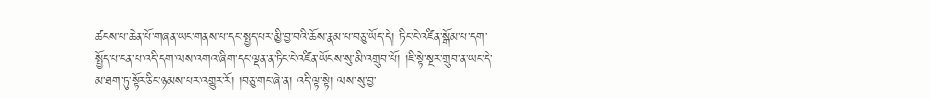ཚངས་པ་ཆེན་པོ་གཞན་ཡང་གནས་པ་དང་སྤྱད་པར་མྱི་བྱ་བའི་ཆོས་རྣམ་པ་བཅུ་ཡོད་དེ། ཏིང་ངེ་འཛིན་སྒོམ་པ་དག་སྤྱོད་པ་ངན་པ་འདི་དག་ལས་འགའ་ཞིག་དང་ལྡན་ན་ཏིང་ངེ་འཛིན་ཡོངས་སུ་མི་འགྲུབ་པོ། །ཇི་སྟེ་སྔར་གྲུབ་ན་ཡང་དེ་མ་ཐག་ཏུ་སྟོར་ཅིང་ཉམས་པར་འགྱུར་རོ། །བཅུ་གང་ཞེ་ན། འདི་ལྟ་སྟེ། ལས་སུ་བྱ་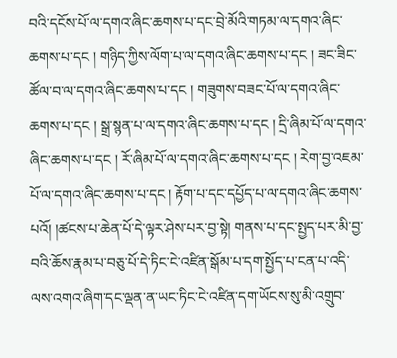བའི་དངོས་པོ་ལ་དགའ་ཞིང་ཆགས་པ་དང་བྲེ་མོའི་གཏམ་ལ་དགའ་ཞིང་ཆགས་པ་དང ། གཉིད་ཀྱིས་ལོག་པ་ལ་དགའ་ཞིང་ཆགས་པ་དང ། ཟང་ཟིང་ཚོལ་བ་ལ་དགའ་ཞིང་ཆགས་པ་དང ། གཟུགས་བཟང་པོ་ལ་དགའ་ཞིང་ཆགས་པ་དང ། སྒྲ་སྙན་པ་ལ་དགའ་ཞིང་ཆགས་པ་དང ། དྲི་ཞིམ་པོ་ལ་དགའ་ཞིང་ཆགས་པ་དང ། རོ་ཞིམ་པོ་ལ་དགའ་ཞིང་ཆགས་པ་དང ། རེག་བྱ་འཇམ་པོ་ལ་དགའ་ཞིང་ཆགས་པ་དང ། རྟོག་པ་དང་དཔྱོད་པ་ལ་དགའ་ཞིང་ཆགས་པའོ། །ཚངས་པ་ཆེན་པོ་དེ་ལྟར་ཤེས་པར་བྱ་སྟེ། གནས་པ་དང་སྤྱད་པར་མི་བྱ་བའི་ཆོས་རྣམ་པ་བཅུ་པོ་དེ་ཏིང་ངེ་འཛིན་སྒོམ་པ་དག་སྤྱོད་པ་ངན་པ་འདི་ལས་འགའ་ཞིག་དང་ལྡན་ན་ཡང་ཏིང་ངེ་འཛིན་དག་ཡོངས་སུ་མི་འགྲུབ་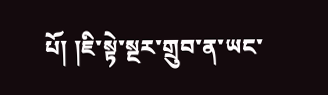པོ། །ཇི་སྟེ་སྔར་གྲུབ་ན་ཡང་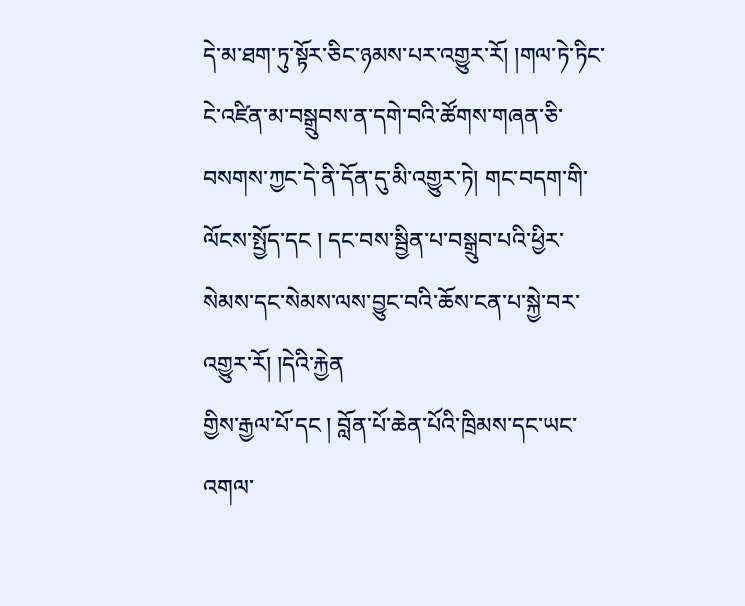དེ་མ་ཐག་ཏུ་སྟོར་ཅིང་ཉམས་པར་འགྱུར་རོ། །གལ་ཏེ་ཏིང་ངེ་འཛིན་མ་བསྒྲུབས་ན་དགེ་བའི་ཚོགས་གཞན་ཅི་བསགས་ཀྱང་དེ་ནི་དོན་དུ་མི་འགྱུར་ཏེ། གང་བདག་གི་ལོངས་སྤྱོད་དང ། དང་བས་སྦྱིན་པ་བསྒྲུབ་པའི་ཕྱིར་སེམས་དང་སེམས་ལས་བྱུང་བའི་ཆོས་ངན་པ་སྐྱེ་བར་འགྱུར་རོ། །དེའི་རྐྱེན
གྱིས་རྒྱལ་པོ་དང ། བློན་པོ་ཆེན་པོའི་ཁྲིམས་དང་ཡང་འགལ་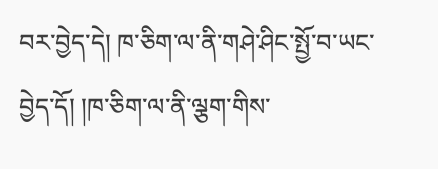བར་བྱེད་དེ། ཁ་ཅིག་ལ་ནི་གཤེ་ཤིང་སྤྱོ་བ་ཡང་བྱེད་དོ། །ཁ་ཅིག་ལ་ནི་ལྕག་གིས་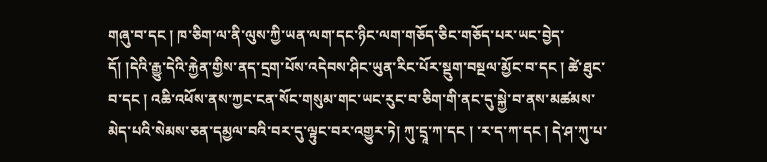གཞུ་བ་དང ། ཁ་ཅིག་ལ་ནི་ལུས་ཀྱི་ཡན་ལག་དང་ཉིང་ལག་གཅོད་ཅིང་གཅོད་པར་ཡང་བྱེད་དོ། །དེའི་རྒྱུ་དེའི་རྐྱེན་གྱིས་ནད་དྲག་པོས་འདེབས་ཤིང་ཡུན་རིང་པོར་སྡུག་བསྔལ་མྱོང་བ་དང ། ཚེ་ཐུང་བ་དང ། འཆི་འཕོས་ནས་ཀྱང་ངན་སོང་གསུམ་གང་ཡང་རུང་བ་ཅིག་གི་ནང་དུ་སྐྱེ་བ་ནས་མཚམས་མེད་པའི་སེམས་ཅན་དམྱལ་བའི་བར་དུ་ལྟུང་བར་འགྱུར་ཏེ། ཀུ་དྲཱ་ཀ་དང ། ་ར་ད་ཀ་དང ། དེ་ཤ་ཀུ་པ་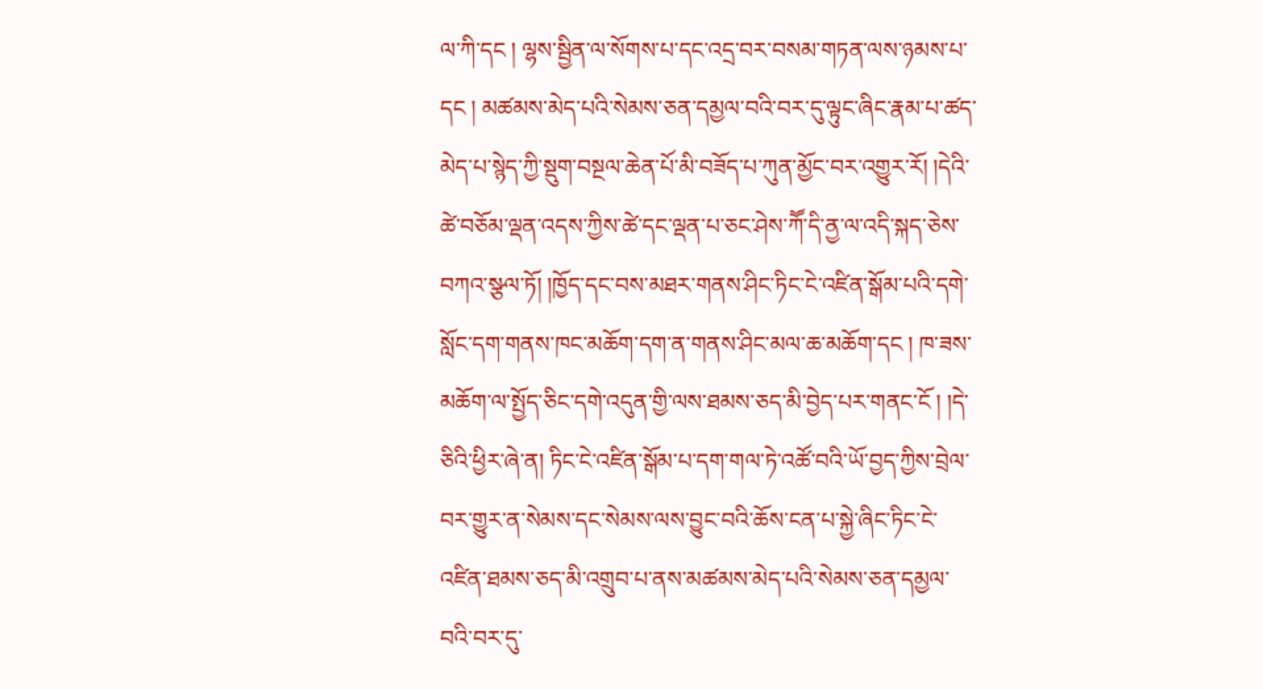ལ་ཀི་དང ། ལྷས་སྦྱིན་ལ་སོགས་པ་དང་འདྲ་བར་བསམ་གཏན་ལས་ཉམས་པ་དང ། མཚམས་མེད་པའི་སེམས་ཅན་དམྱལ་བའི་བར་དུ་ལྟུང་ཞིང་རྣམ་པ་ཚད་མེད་པ་སྙེད་ཀྱི་སྡུག་བསྔལ་ཆེན་པོ་མི་བཟོད་པ་ཀུན་མྱོང་བར་འགྱུར་རོ། །དེའི་ཚེ་བཅོམ་ལྡན་འདས་ཀྱིས་ཚེ་དང་ལྡན་པ་ཅང་ཤེས་ཀཽ་དི་ནྱ་ལ་འདི་སྐད་ཅེས་བཀའ་སྩལ་ཏོ། །ཁྱོད་དང་བས་མཐར་གནས་ཤིང་ཏིང་ངེ་འཛིན་སྒོམ་པའི་དགེ་སློང་དག་གནས་ཁང་མཆོག་དག་ན་གནས་ཤིང་མལ་ཆ་མཆོག་དང ། ཁ་ཟས་མཆོག་ལ་སྤྱོད་ཅིང་དགེ་འདུན་གྱི་ལས་ཐམས་ཅད་མི་བྱེད་པར་གནང་ངོ ། །དེ་ཅིའི་ཕྱིར་ཞེ་ན། ཏིང་ངེ་འཛིན་སྒོམ་པ་དག་གལ་ཏེ་འཚོ་བའི་ཡོ་བྱད་ཀྱིས་བྲེལ་བར་གྱུར་ན་སེམས་དང་སེམས་ལས་བྱུང་བའི་ཆོས་ངན་པ་སྐྱེ་ཞིང་ཏིང་ངེ་འཛིན་ཐམས་ཅད་མི་འགྲུབ་པ་ནས་མཚམས་མེད་པའི་སེམས་ཅན་དམྱལ་བའི་བར་དུ་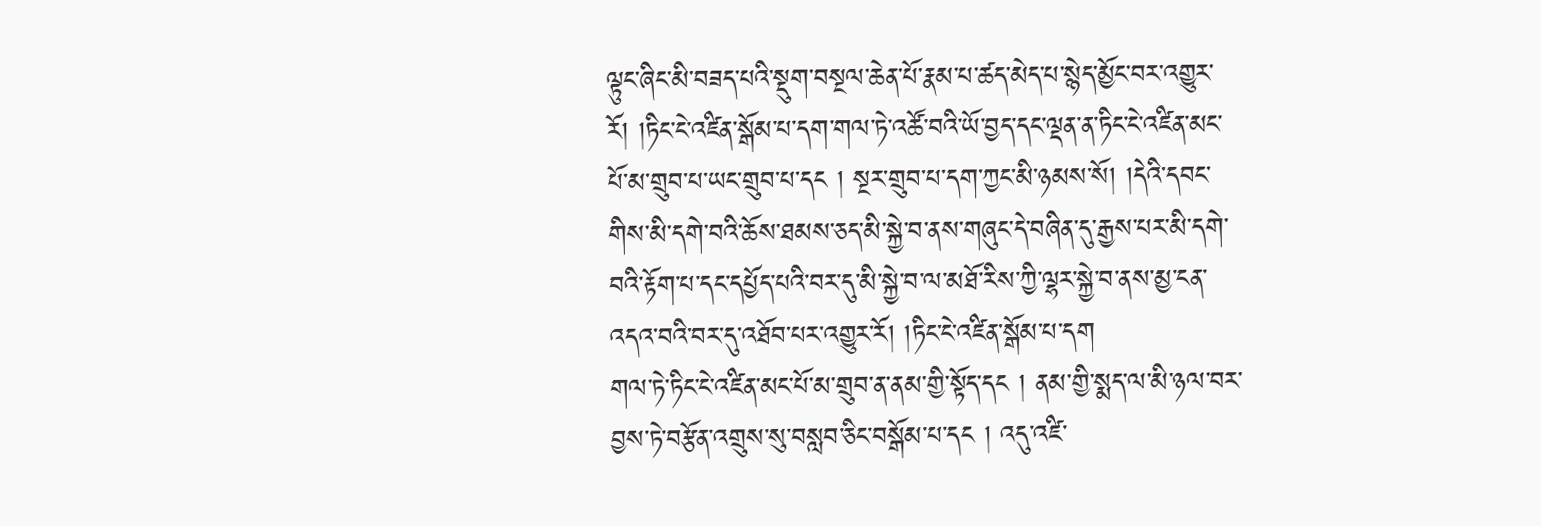ལྟུང་ཞིང་མི་བཟད་པའི་སྡུག་བསྔལ་ཆེན་པོ་རྣམ་པ་ཚད་མེད་པ་སྙེད་མྱོང་བར་འགྱུར་རོ། །ཏིང་ངེ་འཛིན་སྒོམ་པ་དག་གལ་ཏེ་འཚོ་བའི་ཡོ་བྱད་དང་ལྡན་ན་ཏིང་ངེ་འཛིན་མང་པོ་མ་གྲུབ་པ་ཡང་གྲུབ་པ་དང ། སྔར་གྲུབ་པ་དག་ཀྱང་མི་ཉམས་སོ། །དེའི་དབང་གིས་མི་དགེ་བའི་ཆོས་ཐམས་ཅད་མི་སྐྱེ་བ་ནས་གཞུང་དེ་བཞིན་དུ་རྒྱས་པར་མི་དགེ་བའི་རྟོག་པ་དང་དཔྱོད་པའི་བར་དུ་མི་སྐྱེ་བ་ལ་མཐོ་རིས་ཀྱི་ལྷར་སྐྱེ་བ་ནས་མྱ་ངན་འདའ་བའི་བར་དུ་འཐོབ་པར་འགྱུར་རོ། །ཏིང་ངེ་འཛིན་སྒོམ་པ་དག
གལ་ཏེ་ཏིང་ངེ་འཛིན་མང་པོ་མ་གྲུབ་ན་ནམ་གྱི་སྟོད་དང ། ནམ་གྱི་སྨད་ལ་མི་ཉལ་བར་བྱས་ཏེ་བརྩོན་འགྲུས་སུ་བསླབ་ཅིང་བསྒོམ་པ་དང ། འདུ་འཛི་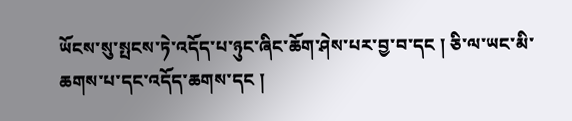ཡོངས་སུ་སྤངས་ཏེ་འདོད་པ་ཉུང་ཞིང་ཆོག་ཤེས་པར་བྱ་བ་དང ། ཅི་ལ་ཡང་མི་ཆགས་པ་དང་འདོད་ཆགས་དང །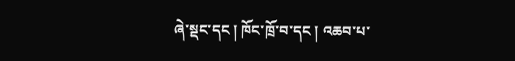ཞེ་སྡང་དང ། ཁོང་ཁྲོ་བ་དང ། འཆབ་པ་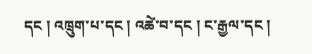དང ། འཁྲུག་པ་དང ། འཚེ་བ་དང ། ང་རྒྱལ་དང །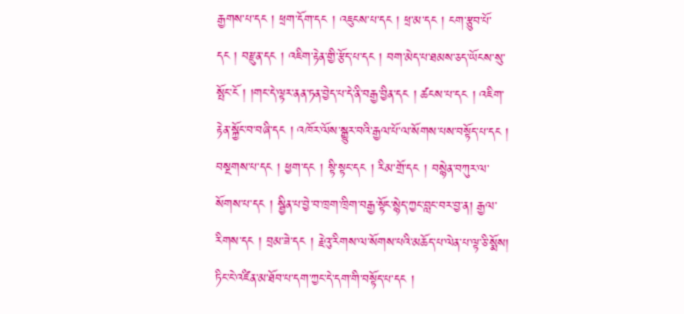རྒྱགས་པ་དང ། ཕྲག་དོག་དང ། འཇུངས་པ་དང ། ཕྲ་མ་དང ། ངག་རྩུབ་པོ་དང ། བརྫུན་དང ། འཇིག་རྟེན་གྱི་རྩོད་པ་དང ། བག་མེད་པ་ཐམས་ཅད་ཡོངས་སུ་སྤོང་ངོ ། །གང་དེ་ལྟར་ནན་ཏན་བྱེད་པ་དེ་ནི་བརྒྱ་བྱིན་དང ། ཚངས་པ་དང ། འཇིག་རྟེན་སྐྱོང་བ་བཞི་དང ། འཁོར་ལོས་སྒྱུར་བའི་རྒྱལ་པོ་ལ་སོགས་པས་བསྟོད་པ་དང ། བསྔགས་པ་དང ། ཕྱག་དང ། སྟི་སྟང་དང ། རིམ་གྲོ་དང ། བསྙེན་བཀུར་ལ་སོགས་པ་དང ། སྦྱིན་པ་བྱེ་བ་ཁྲག་ཁྲིག་བརྒྱ་སྟོང་སྙེད་ཀྱང་བླང་བར་བྱ་ན། རྒྱལ་རིགས་དང ། བྲམ་ཟེ་དང ། རྗེའུ་རིགས་ལ་སོགས་པའི་མཆོད་པ་ལེན་པ་ལྟ་ཅི་སྨོས། ཏིང་ངེ་འཛིན་མ་ཐོབ་པ་དག་ཀྱང་དེ་དག་གི་བསྟོད་པ་དང །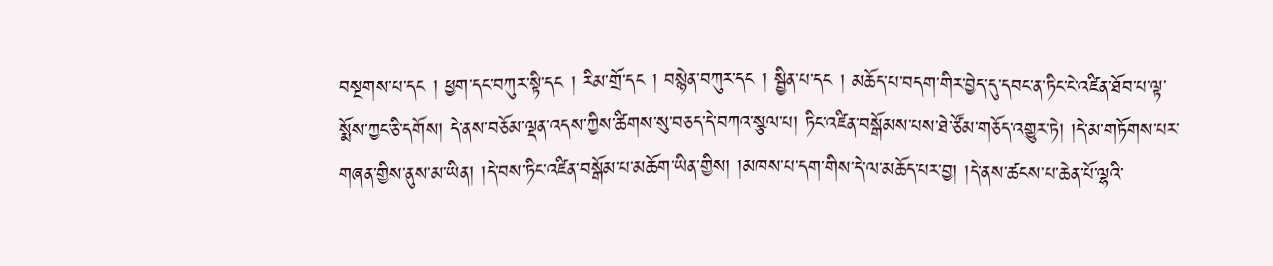བསྔགས་པ་དང ། ཕྱག་དང་བཀུར་སྟི་དང ། རིམ་གྲོ་དང ། བསྙེན་བཀུར་དང ། སྦྱིན་པ་དང ། མཆོད་པ་བདག་གིར་བྱེད་དུ་དབང་ན་ཏིང་ངེ་འཛིན་ཐོབ་པ་ལྟ་སྨོས་ཀྱང་ཅི་དགོས། དེ་ནས་བཅོམ་ལྡན་འདས་ཀྱིས་ཚིགས་སུ་བཅད་དེ་བཀའ་སྩལ་པ། ཏིང་འཛིན་བསྒོམས་པས་ཐེ་ཙོམ་གཅོད་འགྱུར་ཏེ། །དེ་མ་གཏོགས་པར་གཞན་གྱིས་ནུས་མ་ཡིན། །དེ་བས་ཏིང་འཛིན་བསྒོམ་པ་མཆོག་ཡིན་གྱིས། །མཁས་པ་དག་གིས་དེ་ལ་མཆོད་པར་བྱ། །དེ་ནས་ཚངས་པ་ཆེན་པོ་ལྷའི་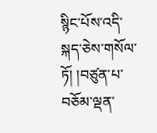སྙིང་པོས་འདི་སྐད་ཅེས་གསོལ་ཏོ། །བཙུན་པ་བཅོམ་ལྡན་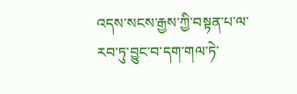འདས་སངས་རྒྱས་ཀྱི་བསྟན་པ་ལ་རབ་ཏུ་བྱུང་བ་དག་གལ་ཏེ་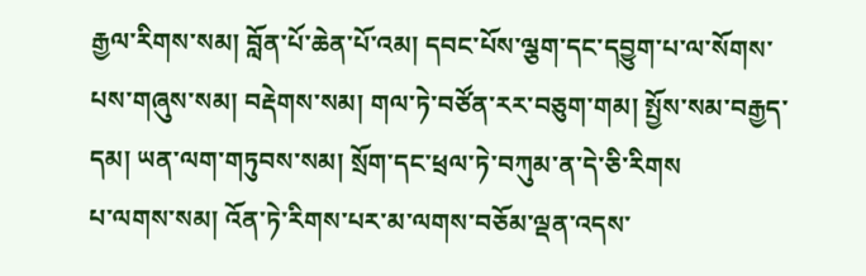རྒྱལ་རིགས་སམ། བློན་པོ་ཆེན་པོ་འམ། དབང་པོས་ལྕག་དང་དབྱུག་པ་ལ་སོགས་པས་གཞུས་སམ། བརྡེགས་སམ། གལ་ཏེ་བཙོན་རར་བཅུག་གམ། སྤྱོས་སམ་བརྒྱད་དམ། ཡན་ལག་གཏུབས་སམ། སྲོག་དང་ཕྲལ་ཏེ་བཀུམ་ན་དེ་ཅི་རིགས
པ་ལགས་སམ། འོན་ཏེ་རིགས་པར་མ་ལགས་བཅོམ་ལྡན་འདས་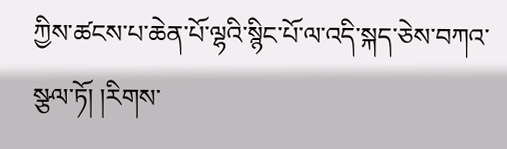ཀྱིས་ཚངས་པ་ཆེན་པོ་ལྷའི་སྙིང་པོ་ལ་འདི་སྐད་ཅེས་བཀའ་སྩལ་ཏོ། །རིགས་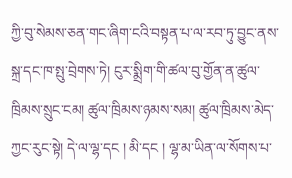ཀྱི་བུ་སེམས་ཅན་གང་ཞིག་ངའི་བསྟན་པ་ལ་རབ་ཏུ་བྱུང་ནས་སྐྲ་དང་ཁ་སྤུ་བྲེགས་ཏེ། ངུར་སྨྲིག་གི་ཚལ་བུ་གྱོན་ན་ཚུལ་ཁྲིམས་སྲུང་ངམ། ཚུལ་ཁྲིམས་ཉམས་སམ། ཚུལ་ཁྲིམས་མེད་ཀྱང་རུང་སྟེ། དེ་ལ་ལྷ་དང ། མི་དང ། ལྷ་མ་ཡིན་ལ་སོགས་པ་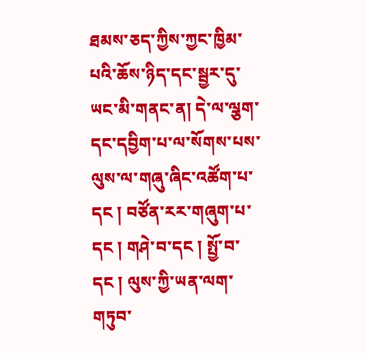ཐམས་ཅད་ཀྱིས་ཀྱང་ཁྱིམ་པའི་ཆོས་ཉིད་དང་སྦྱར་དུ་ཡང་མི་གནང་ན། དེ་ལ་ལྕག་དང་དབྱིག་པ་ལ་སོགས་པས་ལུས་ལ་གཞུ་ཞིང་འཚོག་པ་དང ། བཙོན་རར་གཞུག་པ་དང ། གཤེ་བ་དང ། སྤྱོ་བ་དང ། ལུས་ཀྱི་ཡན་ལག་གཏུབ་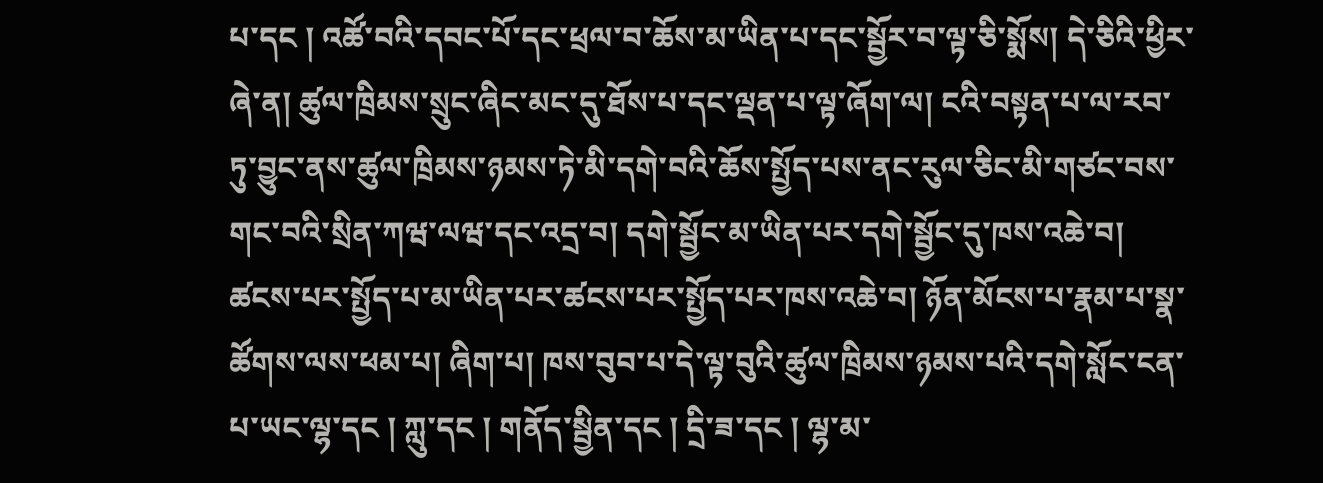པ་དང ། འཚོ་བའི་དབང་པོ་དང་ཕྲལ་བ་ཆོས་མ་ཡིན་པ་དང་སྦྱོར་བ་ལྟ་ཅི་སྨོས། དེ་ཅིའི་ཕྱིར་ཞེ་ན། ཚུལ་ཁྲིམས་སྲུང་ཞིང་མང་དུ་ཐོས་པ་དང་ལྡན་པ་ལྟ་ཞོག་ལ། ངའི་བསྟན་པ་ལ་རབ་ཏུ་བྱུང་ནས་ཚུལ་ཁྲིམས་ཉམས་ཏེ་མི་དགེ་བའི་ཆོས་སྤྱོད་པས་ནང་རུལ་ཅིང་མི་གཙང་བས་གང་བའི་སྲིན་ཀཝ་ལཝ་དང་འདྲ་བ། དགེ་སྦྱོང་མ་ཡིན་པར་དགེ་སྦྱོང་དུ་ཁས་འཆེ་བ། ཚངས་པར་སྤྱོད་པ་མ་ཡིན་པར་ཚངས་པར་སྤྱོད་པར་ཁས་འཆེ་བ། ཉོན་མོངས་པ་རྣམ་པ་སྣ་ཚོགས་ལས་ཕམ་པ། ཞིག་པ། ཁས་བུབ་པ་དེ་ལྟ་བུའི་ཚུལ་ཁྲིམས་ཉམས་པའི་དགེ་སློང་ངན་པ་ཡང་ལྷ་དང ། ཀླུ་དང ། གནོད་སྦྱིན་དང ། དྲི་ཟ་དང ། ལྷ་མ་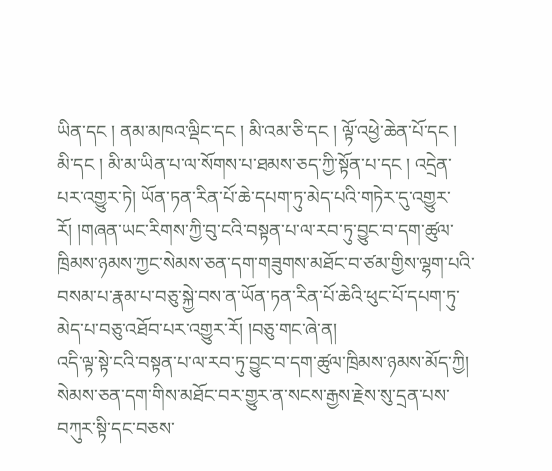ཡིན་དང ། ནམ་མཁའ་ལྡིང་དང ། མི་འམ་ཅི་དང ། ལྟོ་འཕྱེ་ཆེན་པོ་དང ། མི་དང ། མི་མ་ཡིན་པ་ལ་སོགས་པ་ཐམས་ཅད་ཀྱི་སྟོན་པ་དང ། འདྲེན་པར་འགྱུར་ཏེ། ཡོན་ཏན་རིན་པོ་ཆེ་དཔག་ཏུ་མེད་པའི་གཏེར་དུ་འགྱུར་རོ། །གཞན་ཡང་རིགས་ཀྱི་བུ་ངའི་བསྟན་པ་ལ་རབ་ཏུ་བྱུང་བ་དག་ཚུལ་ཁྲིམས་ཉམས་ཀྱང་སེམས་ཅན་དག་གཟུགས་མཐོང་བ་ཙམ་གྱིས་ལྷག་པའི་བསམ་པ་རྣམ་པ་བཅུ་སྐྱེ་བས་ན་ཡོན་ཏན་རིན་པོ་ཆེའི་ཕུང་པོ་དཔག་ཏུ་མེད་པ་བཅུ་འཐོབ་པར་འགྱུར་རོ། །བཅུ་གང་ཞེ་ན།
འདི་ལྟ་སྟེ་ངའི་བསྟན་པ་ལ་རབ་ཏུ་བྱུང་བ་དག་ཚུལ་ཁྲིམས་ཉམས་མོད་ཀྱི། སེམས་ཅན་དག་གིས་མཐོང་བར་གྱུར་ན་སངས་རྒྱས་རྗེས་སུ་དྲན་པས་བཀུར་སྟི་དང་བཅས་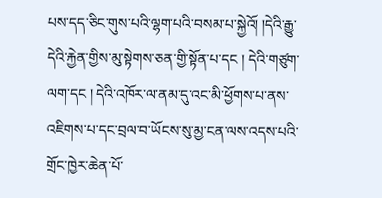པས་དད་ཅིང་གུས་པའི་ལྷག་པའི་བསམ་པ་སྐྱེའོ། །དེའི་རྒྱུ་དེའི་རྐྱེན་གྱིས་མུ་སྟེགས་ཅན་གྱི་སྟོན་པ་དང ། དེའི་གཙུག་ལག་དང ། དེའི་འཁོར་ལ་ནམ་དུ་འང་མི་ཕྱོགས་པ་ནས་འཇིགས་པ་དང་བྲལ་བ་ཡོངས་སུ་མྱ་ངན་ལས་འདས་པའི་གྲོང་ཁྱེར་ཆེན་པོ་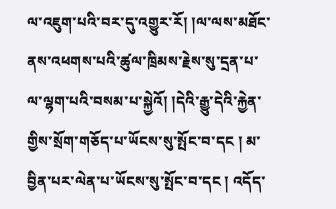ལ་འཇུག་པའི་བར་དུ་འགྱུར་རོ། །ལ་ལས་མཐོང་ནས་འཕགས་པའི་ཚུལ་ཁྲིམས་རྗེས་སུ་དྲན་པ་ལ་ལྷག་པའི་བསམ་པ་སྐྱེའོ། །དེའི་རྒྱུ་དེའི་རྐྱེན་གྱིས་སྲོག་གཅོད་པ་ཡོངས་སུ་སྤོང་བ་དང ། མ་བྱིན་པར་ལེན་པ་ཡོངས་སུ་སྤོང་བ་དང ། འདོད་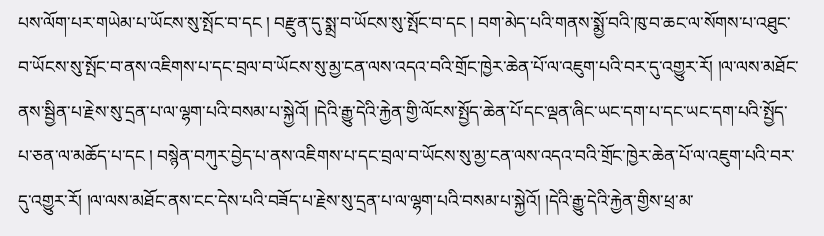པས་ལོག་པར་གཡེམ་པ་ཡོངས་སུ་སྤོང་བ་དང ། བརྫུན་དུ་སྨྲ་བ་ཡོངས་སུ་སྤོང་བ་དང ། བག་མེད་པའི་གནས་སྨྱོ་བའི་ཁུ་བ་ཆང་ལ་སོགས་པ་འཐུང་བ་ཡོངས་སུ་སྤོང་བ་ནས་འཇིགས་པ་དང་བྲལ་བ་ཡོངས་སུ་མྱ་ངན་ལས་འདའ་བའི་གྲོང་ཁྱེར་ཆེན་པོ་ལ་འཇུག་པའི་བར་དུ་འགྱུར་རོ། །ལ་ལས་མཐོང་ནས་སྦྱིན་པ་རྗེས་སུ་དྲན་པ་ལ་ལྷག་པའི་བསམ་པ་སྐྱེའོ། །དེའི་རྒྱུ་དེའི་རྐྱེན་གྱི་ལོངས་སྤྱོད་ཆེན་པོ་དང་ལྡན་ཞིང་ཡང་དག་པ་དང་ཡང་དག་པའི་སྤྱོད་པ་ཅན་ལ་མཆོད་པ་དང ། བསྙེན་བཀུར་བྱེད་པ་ནས་འཇིགས་པ་དང་བྲལ་བ་ཡོངས་སུ་མྱ་ངན་ལས་འདའ་བའི་གྲོང་ཁྱེར་ཆེན་པོ་ལ་འཇུག་པའི་བར་དུ་འགྱུར་རོ། །ལ་ལས་མཐོང་ནས་ངང་དེས་པའི་བཟོད་པ་རྗེས་སུ་དྲན་པ་ལ་ལྷག་པའི་བསམ་པ་སྐྱེའོ། །དེའི་རྒྱུ་དེའི་རྐྱེན་གྱིས་ཕྲ་མ་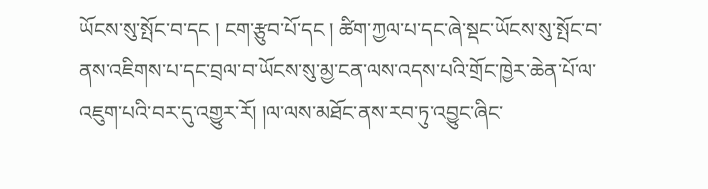ཡོངས་སུ་སྤོང་བ་དང ། ངག་རྩུབ་པོ་དང ། ཚིག་ཀྱལ་པ་དང་ཞེ་སྡང་ཡོངས་སུ་སྤོང་བ་ནས་འཇིགས་པ་དང་བྲལ་བ་ཡོངས་སུ་མྱ་ངན་ལས་འདས་པའི་གྲོང་ཁྱེར་ཆེན་པོ་ལ་འཇུག་པའི་བར་དུ་འགྱུར་རོ། །ལ་ལས་མཐོང་ནས་རབ་ཏུ་འབྱུང་ཞིང་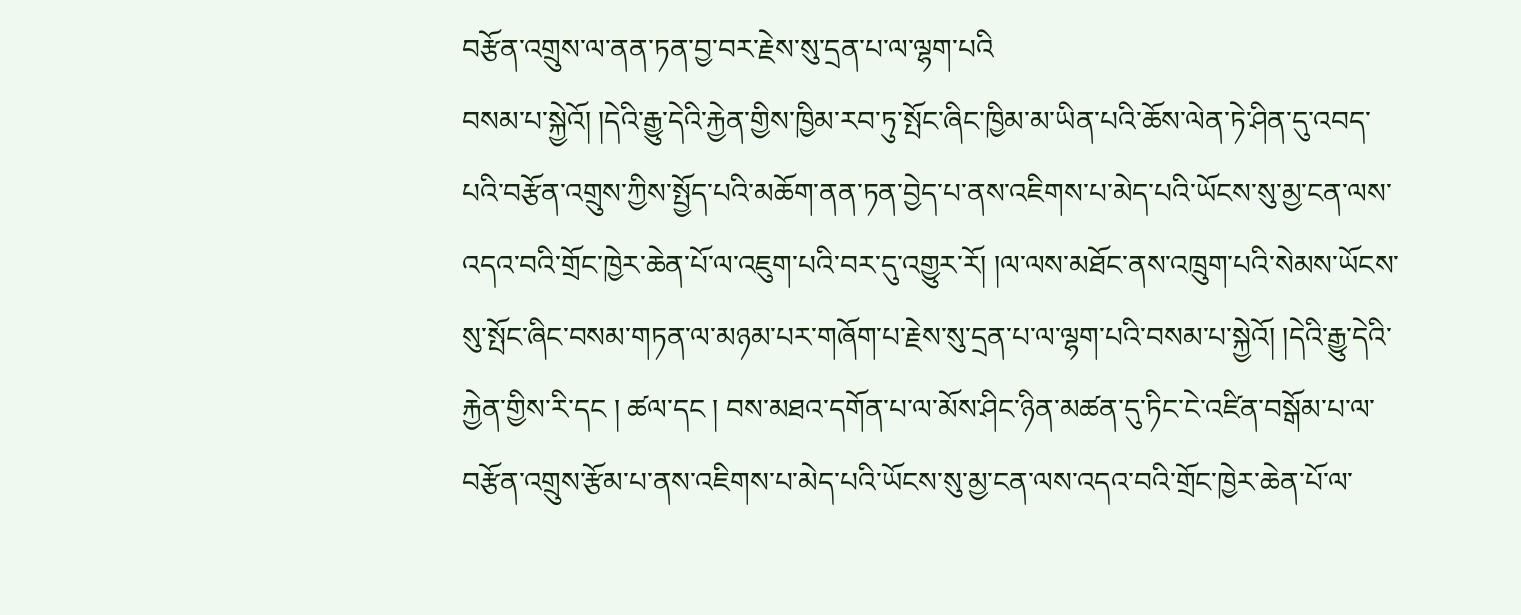བརྩོན་འགྲུས་ལ་ནན་ཏན་བྱ་བར་རྗེས་སུ་དྲན་པ་ལ་ལྷག་པའི
བསམ་པ་སྐྱེའོ། །དེའི་རྒྱུ་དེའི་རྐྱེན་གྱིས་ཁྱིམ་རབ་ཏུ་སྤོང་ཞིང་ཁྱིམ་མ་ཡིན་པའི་ཆོས་ལེན་ཏེ་ཤིན་དུ་འབད་པའི་བརྩོན་འགྲུས་ཀྱིས་སྤྱོད་པའི་མཆོག་ནན་ཏན་བྱེད་པ་ནས་འཇིགས་པ་མེད་པའི་ཡོངས་སུ་མྱ་ངན་ལས་འདའ་བའི་གྲོང་ཁྱེར་ཆེན་པོ་ལ་འཇུག་པའི་བར་དུ་འགྱུར་རོ། །ལ་ལས་མཐོང་ནས་འཁྲུག་པའི་སེམས་ཡོངས་སུ་སྤོང་ཞིང་བསམ་གཏན་ལ་མཉམ་པར་གཞོག་པ་རྗེས་སུ་དྲན་པ་ལ་ལྷག་པའི་བསམ་པ་སྐྱེའོ། །དེའི་རྒྱུ་དེའི་རྐྱེན་གྱིས་རི་དང ། ཚལ་དང ། བས་མཐའ་དགོན་པ་ལ་མོས་ཤིང་ཉིན་མཚན་དུ་ཏིང་ངེ་འཛིན་བསྒོམ་པ་ལ་བརྩོན་འགྲུས་རྩོམ་པ་ནས་འཇིགས་པ་མེད་པའི་ཡོངས་སུ་མྱ་ངན་ལས་འདའ་བའི་གྲོང་ཁྱེར་ཆེན་པོ་ལ་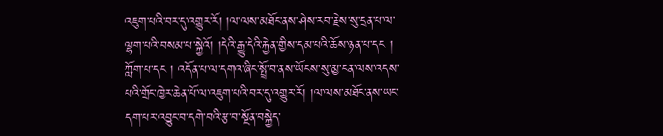འཇུག་པའི་བར་དུ་འགྱུར་རོ། །ལ་ལས་མཐོང་ནས་ཤེས་རབ་རྗེས་སུ་དྲན་པ་ལ་ལྷག་པའི་བསམ་པ་སྐྱེའོ། །དེའི་རྒྱུ་དེའི་རྐྱེན་གྱིས་དམ་པའི་ཆོས་ཉན་པ་དང ། ཀློག་པ་དང ། འདོན་པ་ལ་དགའ་ཞིང་སྤྲོ་བ་ནས་ཡོངས་སུ་མྱ་ངན་ལས་འདས་པའི་གྲོང་ཁྱེར་ཆེན་པོ་ལ་འཇུག་པའི་བར་དུ་འགྱུར་རོ། །ལ་ལས་མཐོང་ནས་ཡང་དག་པར་འབྱུང་བ་དགེ་བའི་རྩ་བ་སྔོན་བསྐྱེད་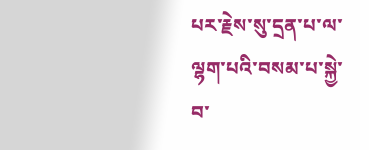པར་རྗེས་སུ་དྲན་པ་ལ་ལྷག་པའི་བསམ་པ་སྐྱེ་བ་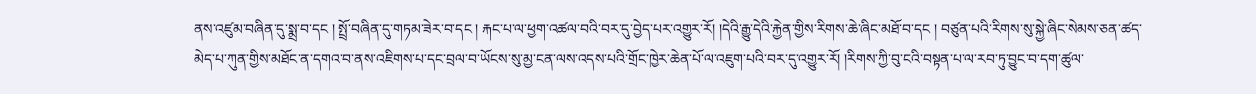ནས་འཛུམ་བཞིན་དུ་སྨྲ་བ་དང ། སྤྲོ་བཞིན་དུ་གཏམ་ཟེར་བ་དང ། རྐང་པ་ལ་ཕྱག་འཚལ་བའི་བར་དུ་བྱེད་པར་འགྱུར་རོ། །དེའི་རྒྱུ་དེའི་རྐྱེན་གྱིས་རིགས་ཆེ་ཞིང་མཐོ་བ་དང ། བཙུན་པའི་རིགས་སུ་སྐྱེ་ཞིང་སེམས་ཅན་ཚད་མེད་པ་ཀུན་གྱིས་མཐོང་ན་དགའ་བ་ནས་འཇིགས་པ་དང་བྲལ་བ་ཡོངས་སུ་མྱ་ངན་ལས་འདས་པའི་གྲོང་ཁྱེར་ཆེན་པོ་ལ་འཇུག་པའི་བར་དུ་འགྱུར་རོ། །རིགས་ཀྱི་བུ་ངའི་བསྟན་པ་ལ་རབ་ཏུ་བྱུང་བ་དག་ཚུལ་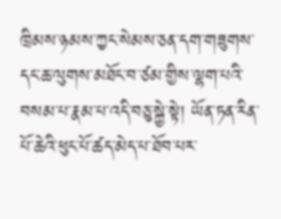ཁྲིམས་ཉམས་ཀྱང་སེམས་ཅན་དག་གཟུགས་དང་ཆ་ལུགས་མཐོང་བ་ཙམ་གྱིས་ལྷག་པའི་བསམ་པ་རྣམ་པ་འདི་བཅུ་སྐྱེ་སྟེ། ཡོན་ཏན་རིན་པོ་ཆེའི་ཕུང་པོ་ཚད་མེད་པ་ཐོབ་པར་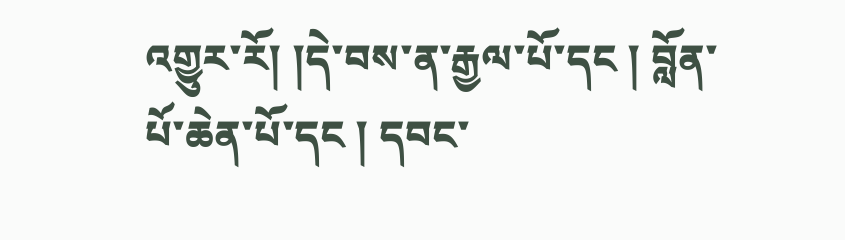འགྱུར་རོ། །དེ་བས་ན་རྒྱལ་པོ་དང ། བློན་པོ་ཆེན་པོ་དང ། དབང་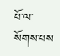པོ་ལ་སོགས་པས